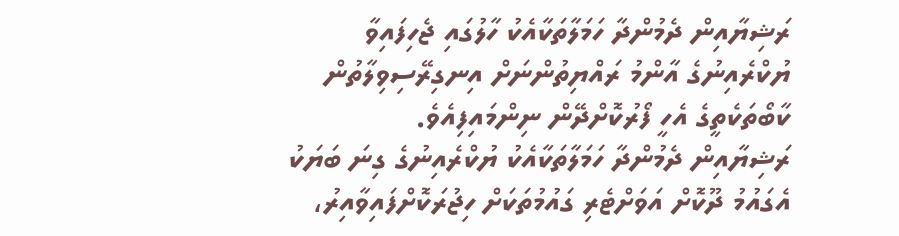ރަޝިޔާއިން ދެމުންދާ ހަމަލާތަކާއެކު ހާލުގައި ޖެހިފައިވާ ޔުކްރެއިނުގެ އާންމު ރައްޔިތުންނަށް އިނގިރޭސިވިލާތުން ކާބޯތަކެތީގެ އެހީ ފޯރުކޮށްދޭން ނިންމައިފިއެވެ.
ރަޝިޔާއިން ދެމުންދާ ހަމަލާތަކާއެކު ޔުކްރެއިނުގެ ގިނަ ބަޔަކު އެގައުމު ދޫކޮށް އަވަށްޓެރި ގައުމުތަކަށް ހިޖުރަކޮށްފައިވާއިރު،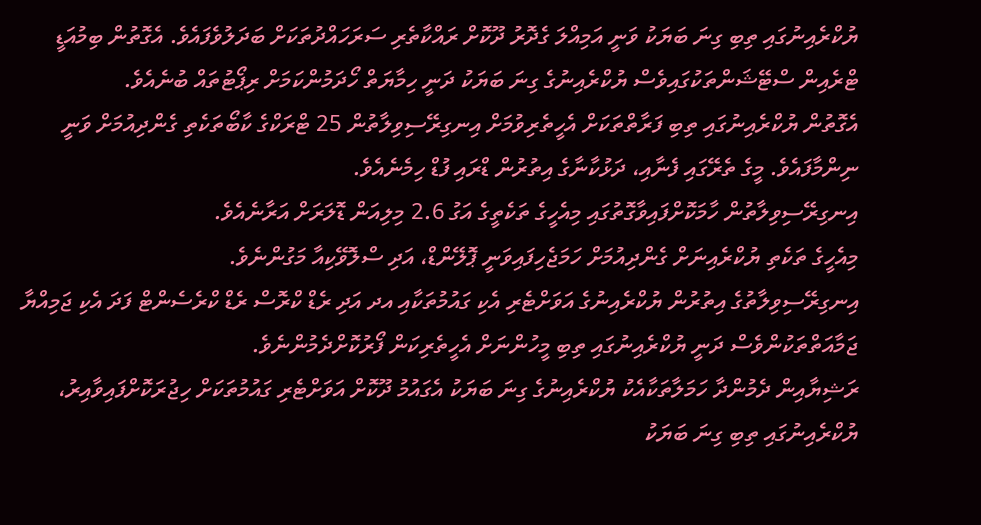ޔުކްރެއިނުގައި ތިބި ގިނަ ބަޔަކު ވަނީ އަމިއްލަ ގެދޮރު ދޫކޮށް ރައްކާތެރި ސަރަހައްދުތަކަށް ބަދަލުވެފައެވެ. އެގޮތުން ބިމުއަޑީ ޓްރެއިން ސްޓޭޝަންތަކުގައިވެސް ޔުކްރެއިނުގެ ގިނަ ބަޔަކު ދަނީ ހިމާޔަތް ހޯދަމުންކަމަށް ރިޕޯޓުތައް ބުނެއެވެ.
އެގޮތުން ޔުކްރެއިނުގައި ތިބި ފަރާތްތަކަށް އެހީތެރިވުމަށް އިނގިރޭސިވިލާތުން 25 ޓްރަކްގެ ކާބޯތަކެތި ގެންދިއުމަށް ވަނީ ނިންމާފައެވެ. މީގެ ތެރޭގައި ފެނާއި، ދަޅުކާނާގެ އިތުރުން ޑްރައި ފުޑް ހިމެނެއެވެ.
އިނގިރޭސިވިލާތުން ހާމަކޮށްފައިވާގޮތުގައި މިއެހީގެ ތަކެތީގެ އަގު 2.6 މިލިއަން ޑޮލަރަށް އަރާނެއެވެ.
މިއެހީގެ ތަކެތި ޔުކްރެއިނަށް ގެންދިއުމަށް ހަމަޖެހިފައިވަނީ ޕޮލޭންޑް، އަދި ސްލޮވޭކިއާ މަގުންނެވެ.
އިނގިރޭސިވިލާތުގެ އިތުރުން ޔުކްރެއިނުގެ އަވަށްޓެރި އެކި ގައުމުތަކާއި އދ އަދި ރެޑް ކްރޮސް ރެޑް ކްރެސެންޓް ފަދަ އެކި ޖަމިއްޔާ ޖަމާއަތްތަކުންވެސް ދަނީ ޔުކްރެއިނުގައި ތިބި މީހުންނަށް އެހީތެރިކަން ފޯރުކޮށްދެމުންނެވެ.
ރަޝިޔާއިން ދެމުންދާ ހަމަލާތަކާއެކު ޔުކްރެއިނުގެ ގިނަ ބަޔަކު އެގައުމު ދޫކޮށް އަވަށްޓެރި ގައުމުތަކަށް ހިޖުރަކޮށްފައިވާއިރު، ޔުކްރެއިނުގައި ތިބި ގިނަ ބަޔަކު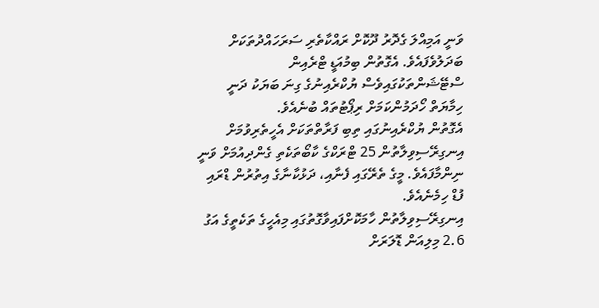ވަނީ އަމިއްލަ ގެދޮރު ދޫކޮށް ރައްކާތެރި ސަރަހައްދުތަކަށް ބަދަލުވެފައެވެ. އެގޮތުން ބިމުއަޑީ ޓްރެއިން ސްޓޭޝަންތަކުގައިވެސް ޔުކްރެއިނުގެ ގިނަ ބަޔަކު ދަނީ ހިމާޔަތް ހޯދަމުންކަމަށް ރިޕޯޓުތައް ބުނެއެވެ.
އެގޮތުން ޔުކްރެއިނުގައި ތިބި ފަރާތްތަކަށް އެހީތެރިވުމަށް އިނގިރޭސިވިލާތުން 25 ޓްރަކްގެ ކާބޯތަކެތި ގެންދިއުމަށް ވަނީ ނިންމާފައެވެ. މީގެ ތެރޭގައި ފެނާއި، ދަޅުކާނާގެ އިތުރުން ޑްރައި ފުޑް ހިމެނެއެވެ.
އިނގިރޭސިވިލާތުން ހާމަކޮށްފައިވާގޮތުގައި މިއެހީގެ ތަކެތީގެ އަގު 2.6 މިލިއަން ޑޮލަރަށް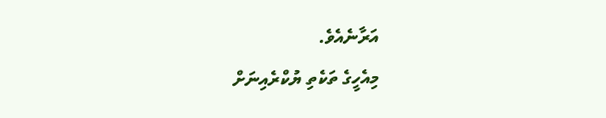އަރާނެއެވެ.
މިއެހީގެ ތަކެތި ޔުކްރެއިނަށް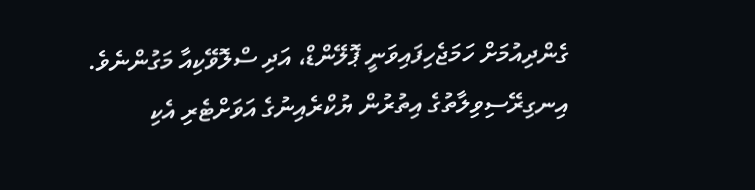ގެންދިއުމަށް ހަމަޖެހިފައިވަނީ ޕޮލޭންޑް، އަދި ސްލޮވޭކިއާ މަގުންނެވެ.
އިނގިރޭސިވިލާތުގެ އިތުރުން ޔުކްރެއިނުގެ އަވަށްޓެރި އެކި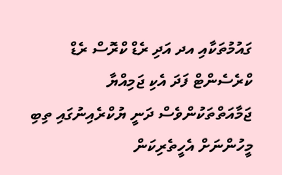ގައުމުތަކާއި އދ އަދި ރެޑް ކްރޮސް ރެޑް ކްރެސެންޓް ފަދަ އެކި ޖަމިއްޔާ ޖަމާއަތްތަކުންވެސް ދަނީ ޔުކްރެއިނުގައި ތިބި މީހުންނަށް އެހީތެރިކަން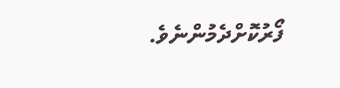ފޯރުކޮށްދެމުންނެވެ.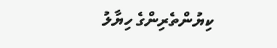ކިޔުންތެރިންގެ ހިޔާލު